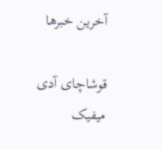آخرین خبرها

قوشاچای آدی‌ میفیک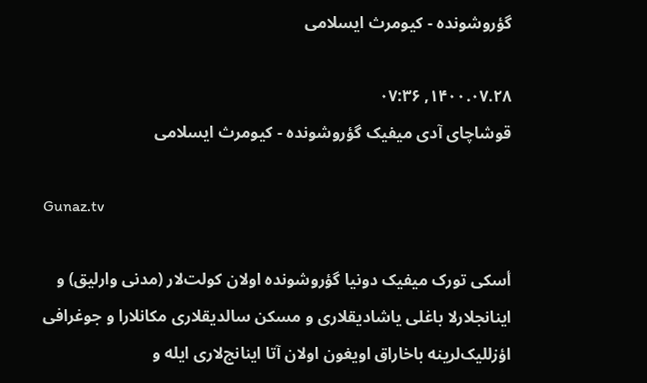گؤروشونده - کیومرث ایسلامی

۱۴۰۰.۰۷.۲۸, ۰۷:۳۶
قوشاچای آدی‌ میفیک گؤروشونده - کیومرث ایسلامی

Gunaz.tv

أسکی تورک میفیک دونیا گؤروشونده اولان کولت‌لار (مدنی وارلیق) و اینانجلارلا باغلی یاشادیقلاری و مسکن سالدیقلاری مکانلارا و جوغرافی اؤزللیک‌لرینه باخاراق اویغون اولان آتا اینانج‌لاری ایله و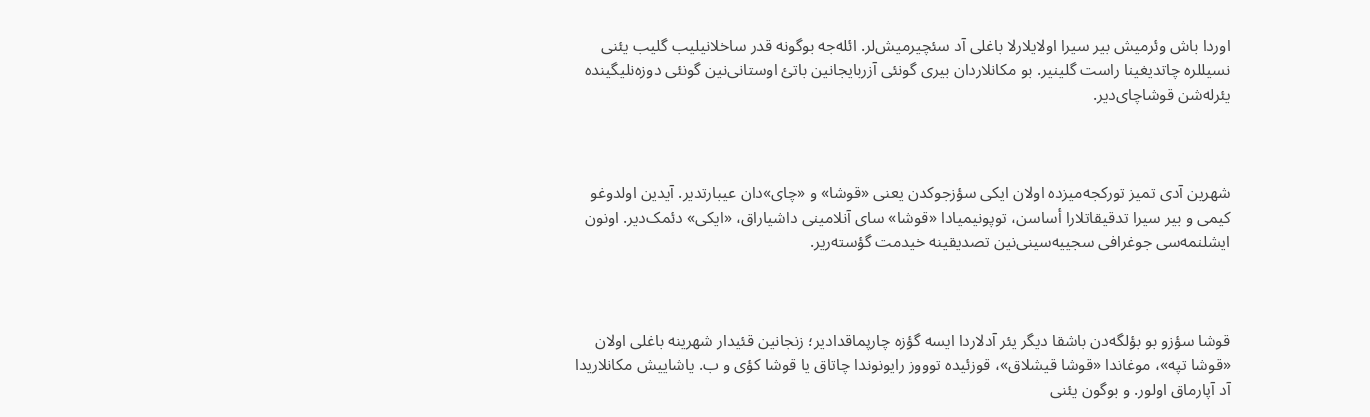اوردا باش وئرمیش بیر سیرا اولایلارلا باغلی آد سئچیرمیش‌لر. ائله‌جه بوگونه قدر ساخلانیلیب گلیب یئنی نسیللره چاتدیغینا راست گلینیر. بو مکانلاردان بیری گونئی آزربایجانین باتئ اوستانی‌نین گونئی دوزه‌نلیگینده یئرله‌شن قوشاچای‌دیر.



شهرین آدی تمیز تورکجه‌میزده اولان ایکی سؤزجوکدن یعنی «قوشا» و «چای»دان عیبارتدیر. آیدین اولدوغو کیمی و بیر سیرا تدقیقاتلارا أساسن، توپونیمیادا «قوشا» سای آنلامینی داشیاراق، «ایکی» دئمک‌دیر. اونون ایشلنمه‌سی جوغرافی سجییه‌سینی‌نین تصدیقینه خیدمت گؤسته‌ریر.



قوشا سؤزو بو بؤلگه‌دن باشقا دیگر یئر آدلاردا ایسه گؤزه چارپماقدادیر؛ زنجانین قئیدار شهرینه باغلی اولان «قوشا تپه»، موغاندا «قوشا قیشلاق»، قوزئیده توووز رایونوندا چاتاق یا قوشا کؤی و ب. یاشاییش مکانلاریدا آد آپارماق اولور. و بوگون یئنی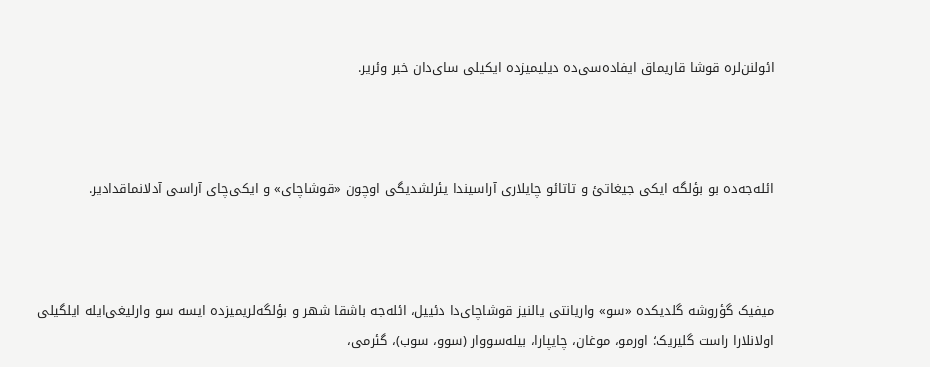ائولنن‌لره قوشا قاریماق ایفاده‌سی‌ده دیلیمیزده ایکیلی سای‌دان خبر وئریر.



ائله‌جه‌ده بو بؤلگه ایکی جیغاتئ و تاتائو چایلاری آراسیندا یئرلشدیگی اوچون «قوشاچای» و ایکی‌چای آراسی آدلانماقدادیر.



میفیک گؤروشه گلدیکده «سو» واریانتی یالنیز قوشاچای‌دا دئییل، ائله‌جه باشقا شهر و بؤلگه‌لریمیزده ایسه سو وارلیغی‌ایله ایلگیلی اولانلارا راست گلیریک؛ اورمو، موغان، چایپارا، بیله‌سووار (سوو، سوب)، گئرمی،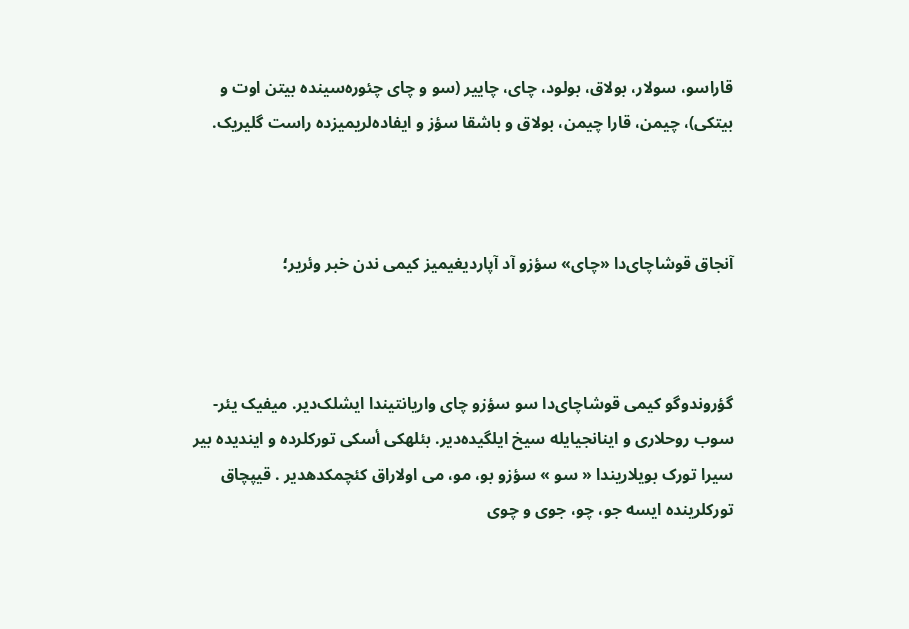قاراسو، سولار، بولاق، بولود، چای، چاییر (سو و چای چئوره‌سینده بیتن اوت و بیتکی)، چیمن، قارا چیمن، بولاق و باشقا سؤز و ایفاده‌لریمیزده راست گلیریک.



آنجاق قوشاچای‌دا «چای» سؤزو آد آپاردیغیمیز کیمی ندن خبر وئریر؛



گؤروندوگو کیمی قوشاچای‌دا سو سؤزو چای واریانتیندا ایشلک‌دیر. میفیک یئر-سوب روحلاری و اینانجیایله سیخ ایلگیده‌دیر. بئلهکی أسکی تورکلرده و ایندیده بیر سیرا تورک بویلاریندا « سو » سؤزو بو، مو، می اولاراق کئچمکدهدیر . قیپچاق تورکلرینده ایسه جو، چو، جوی و چوی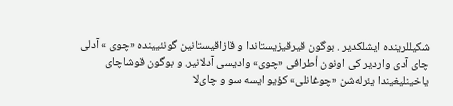شکیللرینده ایشلکدیر . بوگون قیرقیزیستاندا و قازاقیستانین گونئیینده «چوی » آدلی چای آدی واردیر کی اونون أطرافی «چوی» وادیسی آدلانیر. و بوگون قوشاچای یاخینلیغیندا یئرله‌شن «چوغانلی» کؤیو ایسه سو و چای‌لا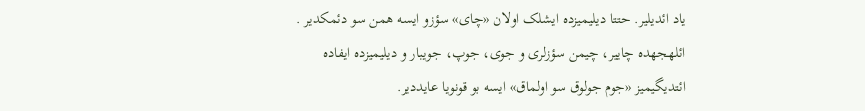یاد ائدیلیر. حتتا دیلیمیزده ایشلک اولان «چای» سؤزو ایسه همن سو دئمکدیر . ائلهجهده چاییر، چیمن سؤزلری و جوی، جوپ، جویبار و دیلیمیزده ایفاده ائتدیگیمیز «جوم جولوق سو اولماق» ایسه بو قونویا عایددیر.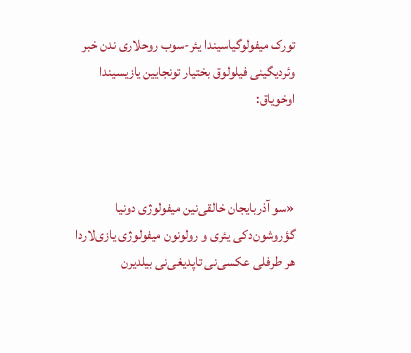تورک میفولوگیاسیندا یئر-سوب روحلاری ندن خبر وئردیگینی فیلولوق بختیار تونجایین یازیسیندا اوخویاق:



«سو آذربایجان خالقی‌نین میفولوژی دونیا گؤروشون‌دکی یئری و رولونون میفولوژی یازی‌لاردا هر طرفلی عکسی‌نی تاپدیغی‌نی بیلدیرن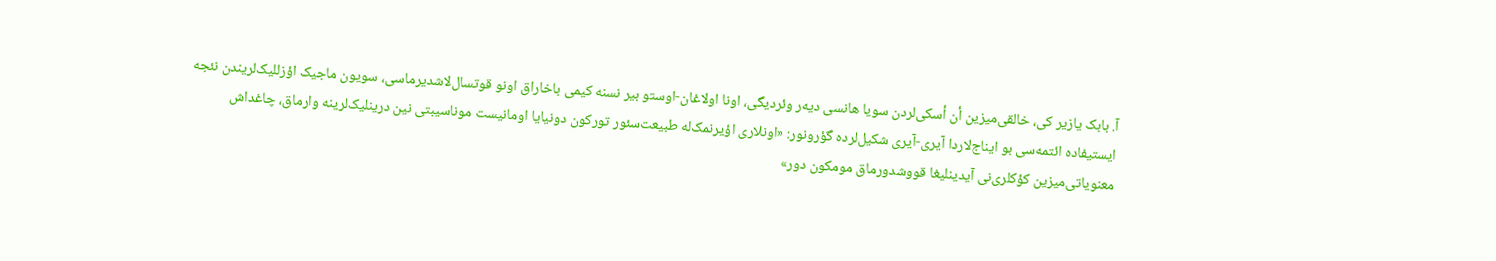آ. بابک یازیر کی، خالقی‌میزین أن أسکی‌لردن سویا هانسی دیه‌ر وئردیگی، اونا اولاغان‌-اوستو بیر نسنه کیمی باخاراق اونو قوتسال‌لاشدیرماسی، سویون ماجیک اؤزللیک‌لریندن نئجه ایستیفاده ائتمه‌سی بو ایناج‌لاردا آیری-آیری شکیل‌لرده گؤرونور: «اونلاری اؤیرنمک‌له طبیعت‌سئور تورکون دونیایا اومانیست موناسیبتی نین درینلیک‌لرینه وارماق، چاغداش معنویاتی‌میزین کؤکلری‌نی آیدینلیغا قووشدورماق مومکون دور»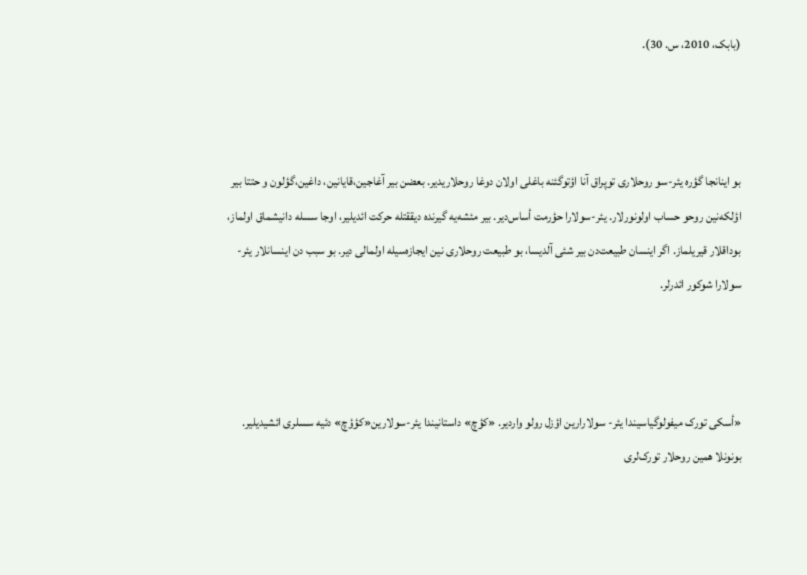(بابک، 2010، س. 30).



بو اینانجا گؤره یئر-سو روحلاری توپراق آنا اؤتوگئنه باغلی اولان دوغا روحلاریدیر. بعضن بیر آغاجین،قایانین، داغین،گؤلون و حتتا بیر اؤلکه‌نین روحو حساب اولونورلار. یئر-سولارا حؤرمت أساس‌دیر. بیر مئشه‌یه گیرنده دیققتله حرکت ائدیلیر، اوجا سسله دانیشماق اولماز، بوداقلار قیریلماز. اگر اینسان طبیعت‌دن بیر شئی آلدیسا، بو طبیعت روحلاری نین ایجازه‌سیله اولمالی دیر. بو سبب دن اینسانلار یئر- سولارا شوکور ائدرلر.



«أسکی تورک میفولوگیاسیندا یئر- سولارارین اؤزل رولو واردیر. «کؤچ» داستانیندا یئر-سولارین«کؤؤچ» دئیه سسلری ائشیدیلیر. بونونلا همین روحلار تورک‌لری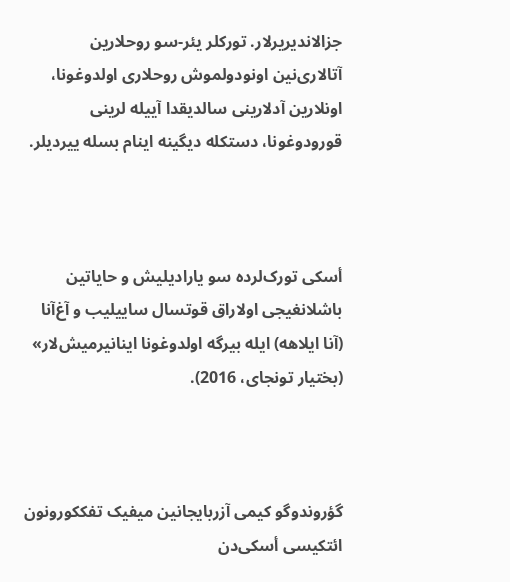جزالاندیریرلار. تورکلر یئر-سو روحلارین آتالاری‌نین اونودولموش روحلاری اولدوغونا، اونلارین آدلارینی سالدیقدا آییله لرینی قورودوغونا، دستکله دیگینه اینام بسله ییردیلر.



أسکی تورک‌لرده سو یارادیلیش و حایاتین باشلانغیجی اولاراق قوتسال ساییلیب و آغ‌آنا (آنا ایلاهه) ایله بیرگه اولدوغونا اینانیرمیش‌لار» (بختیار تونجای، 2016).



گؤروندوگو کیمی آزربایجانین میفیک تفککورونون ائتکیسی أسکی‌دن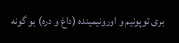بری توپونیم و اورونیمینده (داغ و دره) بو گونه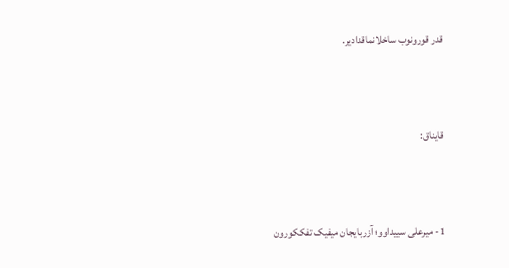قدر قورونوب ساخلانماقدادیر.



قایناق:



1- میرعلی سییداوو؛ آزربایجان میفیک تفککورون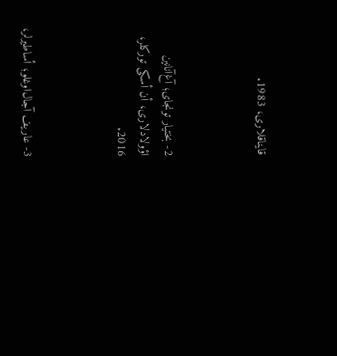قایناقلاری، 1983.



2- بختیار تونجای؛ آغ‌آنانین اؤولادلاری، أن أسکی تورکلر، 2016.



3- عاریف آجال‌اوغلو؛ أساطیرلر،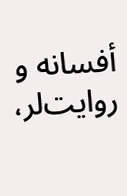أفسانه و روایت‌لر،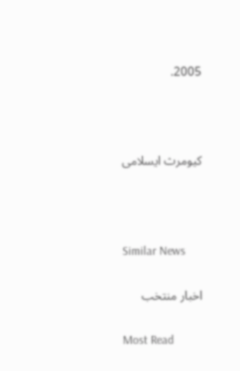2005.



کیومرث ایسلامی



Similar News

اخبار منتخب

Most Read